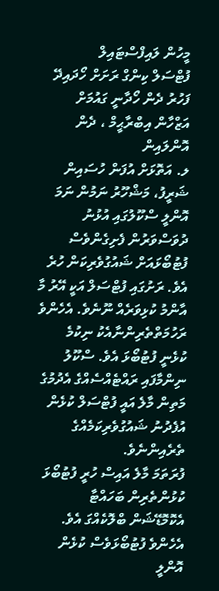މީހުން ލައިފްސްޓައިލް
ފުޓްސަލް ކިންގް ރަށަށް ހޯދައިދޭ ފަހުރު ދެން ހޯދާނީ ގައުމަށް
އަޒްހާން އިބްރާޙީމް ، ދެން އޮންލައިން
ލ. އަތޮޅަށް އުފަން ހުސައިން ޝަރީފު، މަޝްހޫރު ނަމުން ނަމަ އޮންލީ ސްކޫލުގައި އުޅުނު ދުވަސްވަރުން ފެށިގެންވެސް ފުޓުބޯޅައަށް ޝައުގުވެރިކަން ހުރެ އެވެ. ރަށުގައި ފުޓްސަލް އަކީ އޭރު މާ އާންމު ކުޅިވަރެއް ނޫނެވެ. އެހެންވެ ރަހުމަތްތެރިންނާއެކު ނިކުމެ ކުޅެނީ ފުޓުބޯޅަ އެވެ. ސްކޫލު ނިންމާފައި ރައްޓެއްސެއްގެ އެދުމުގެ މަތިން މާލެ އައީ ފުޓްސަލް ކުޅެން އުފެދުނު ޝައުގުވެރިކަމެއްގެ ތެރެއިންނެވެ.
ފުރަތަމަ މާލެ އައިސް ހުރީ ފުޓުބޯޅަ ކުޅުންތެރިން ބަހައްޓާ އެކޮމޮޑޭޝަން ބްލޮކެއްގަ އެވެ. އެހެންވެ ފުޓުބޯޅަވެސް ކުޅެން އޮންލީ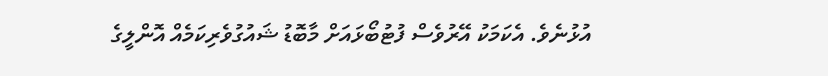އުޅުނެވެ. އެކަމަކު އޭރުވެސް ފުޓުބޯޅައަށް މާބޮޑު ޝައުގުވެރިކަމެއް އޮންލީގެ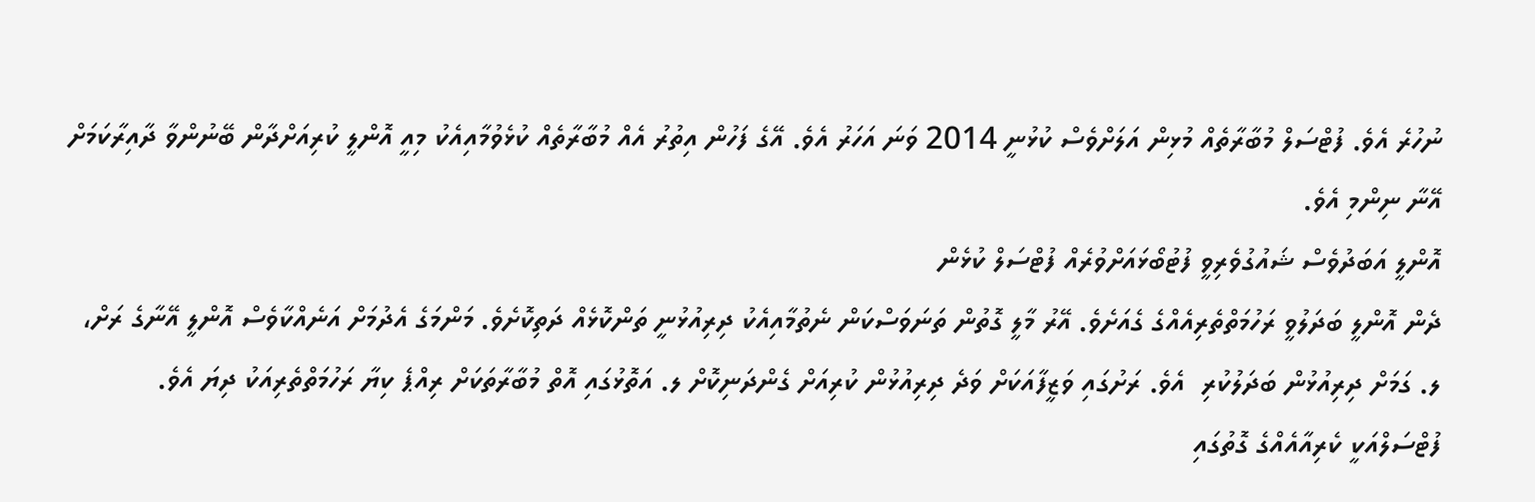ނުހުރެ އެވެ. ފުޓްސަލް މުބާރާތެއް މުޅިން އަލަށްވެސް ކުޅުނީ 2014 ވަނަ އަހަރު އެވެ. އޭގެ ފަހުން އިތުރު އެއް މުބާރާތެއް ކުޅެވުމާއިއެކު މިއީ އޮންލީ ކުރިއަށްދާން ބޭނުންވާ ދާއިރާކަމަށް އޭނާ ނިންމި އެވެ.
އޮންލީ އަބަދުވެސް ޝައުގުވެރިވީ ފުޓުބޯޅައަށްވުރެއް ފުޓްސަލް ކުޅެން
ދެން އޮންލީ ބަދަލުވީ ރަހުމަތްތެރިއެއްގެ ގެއަށެވެ. އޭރު މާލީ ގޮތުން ތަނަވަސްކަން ނެތުމާއިއެކު ދިރިއުޅުނީ ތަންކޮޅެއް ދަތިކޮށެވެ. މަންމަގެ އެދުމަށް އަނެއްކާވެސް އޮންލީ އޭނާގެ ރަށް، ލ. ގަމަށް ދިރިއުޅުން ބަދަލުކުރި  އެވެ. ރަށުގައި ވަޒީފާއަކަށް ވަދެ ދިރިއުޅުން ކުރިއަށް ގެންދަނިކޮށް ލ. އަތޮޅުގައި އޮތް މުބާރާތަކަށް ރިއްޕެ ކިޔާ ރަހުމަތްތެރިއަކު ދިޔަ އެވެ. ފުޓްސަލްއަކީ ކެރިއާއެއްގެ ގޮތުގައި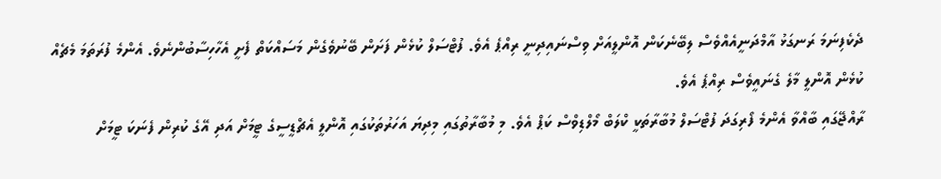ދެކެފިނަމަ ރަނގަޅު އާމްދަނީއެއްވެސް ލިބޭނެކަން އޮންލީއަށް ވިސްނައިދިނީ ރިއްޕެ އެވެ. ފުޓްސަލް ކުޅެން ފަށަން ބޭނުވެގެން މަސައްކަތް ފެށީ އެހާހިސާބުންނެވެ. އެންމެ ފުރަތަމަ މެޗެއް ކުޅެން އޮންލީ މާލެ ގެނައީވެސް ރިއްޕެ އެވެ.
ރާއްޖޭގައި ބާއްވާ އެންމެ ފޯރިގަދަ ފުޓްސަލް މުބާރާތަކީ ކްލަބް މޯލްޑިވްސް ކަޕް އެވެ. މި މުބާރާތުގައި މިދިޔަ އަހަރުތަކުގައި އޮންލީ އެޗްޑީސީގެ ޓީމަށް އަދި އޭގެ ކުރިން ފެނަކަ ޓީމަށް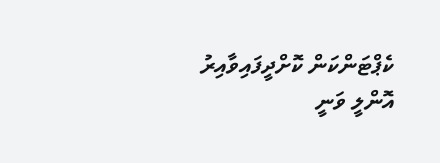ކެޕްޓަންކަން ކޮށްދީފައިވާއިރު އޮންލީ ވަނީ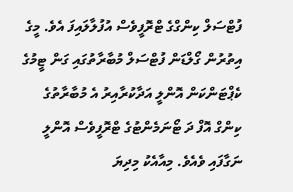ފުޓްސަލް ކިންގްގެ ޓްރޮފީވެސް އުފުލާލައިފަ އެވެ. މީގެ އިތުރުން ގޯލްޑަން ފުޓްސަލް މުބާރާތުގައި ގަން ޓީމުގެ ކެޕްޓަންކަން އޮންލީ އަދާކުރާއިރު އެ މުބާރާތުގެ ކިންގް އޮފް ދަ ޓޯނަމެންޓުގެ ޓްރޮފީވެސް އޮންލީ ނަގާފައި ވެއެވެ. މިއާއެކު މިދިޔަ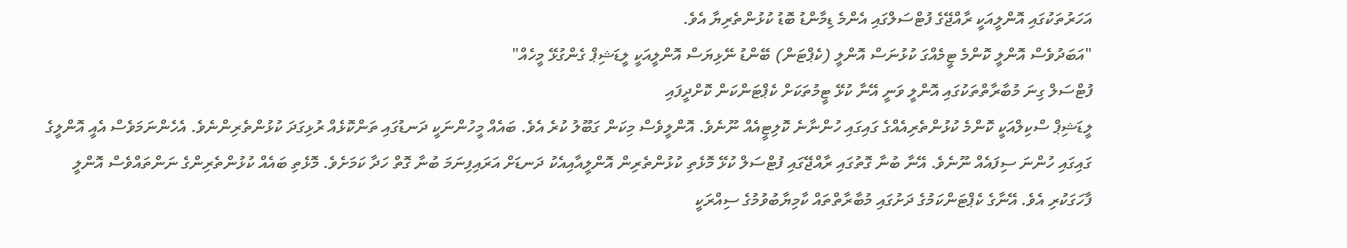އަހަރުތަކުގައި އޮންލީއަކީ ރާއްޖޭގެ ފުޓްސަލްގައި އެންމެ ޑިމާންޑު ބޮޑު ކުޅުންތެރިޔާ އެވެ.
"އަބަދުވެސް އޮންލީ ކޮންމެ ޓީމެއްގަ ކުޅުނަސް އޮންލީ (ކެޕްޓަން) ބޭންޑު ނޭޅިޔަސް އޮންލީއަކީ ލީޑަޝިޕް ގެންގުޅޭ މީހެއް"
ފުޓްސަލް ގިނަ މުބާރާތްތަކުގައި އޮންލީ ވަނީ އޭނާ ކުޅޭ ޓީމުތަކަށް ކެޕްޓަންކަން ކޮށްދީފައި
ލީޑަޝިޕް ސްކިލްއަކީ ކޮންމެ ކުޅުންތެރިއެއްގެ ގައިގައި ހުންނާނެ ކޮލިޓީއެއް ނޫނެވެ. އޮންލީވެސް މިކަން ގަބޫލު ކުރެ އެވެ. ބައެއް މީހުންނަކީ ދަނޑުގައި ތަންކޮޅެއް ރުޅިގަދަ ކުޅުންތެރިންނެވެ. އެހެންނަމަވެސް އެއީ އޮންލީގެ ގައިގައި ހުންނަ ސިފައެއް ނޫނެވެ. އޭނާ ބުނާ ގޮތުގައި ރާއްޖޭގައި ފުޓްސަލް ކުޅޭ މޮޅެތި ކުޅުންތެރިން އޮންލީއާއިއެކު ދަނޑަށް އަރައިފިނަމަ ބުނާ ގޮތް ހަދާ ކަމަށެވެ. މޮޅެތި ބައެއް ކުޅުންތެރިންގެ ނަންތައްވެސް އޮންލީ ފާހަގަކުރި އެވެ. އޭނާގެ ކެޕްޓަންކަމުގެ ދަށުގައި މުބާރާތްތައް ކާމިޔާބުވުމުގެ ސިއްރަކީ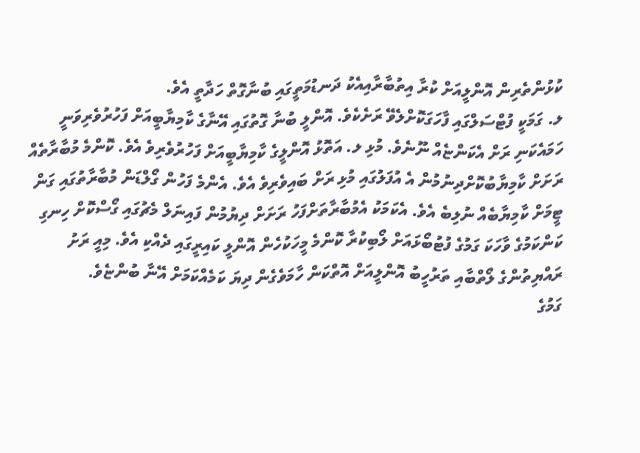ކުޅުންތެރިން އޮންލީއަށް ކުރާ އިތުބާރާއިއެކު ދަނޑުމަތީގައި ބުނާގޮތް ހަދާތީ އެވެ.
ލ. ގަމަކީ ފުޓްސަލްގައި ފާހަގަކޮށްލެވޭ ރަށެކެވެ. އޮންލީ ބުނާ ގޮތުގައި އޭނާގެ ކާމިޔާބީއަށް ފަހުރުވެރިވަނީ ހަމައެކަނި ރަށް އެކަންޏެއް ނޫނެވެ. މުޅި ލ. އަތޮޅު އޮންލީގެ ކާމިޔާބީއަށް ފަހުރުވެރިވެ އެވެ. ކޮންމެ މުބާރާތެއް ރަށަށް ކާމިޔާބުކޮށްދިނުމުން އެ އުފަލުގައި މުޅި ރަށް ބައިވެރިވެ އެވެ. އެންމެ ފަހުން ގޯލްޑަން މުބާރާތުގައި ގަން ޓީމަށް ކާމިޔާބެއް ނުލިބެ އެވެ. އެކަމަކު އެމުބާރާތަށްފަހު ރަށަށް ދިޔުމުން ފައިނަލް މެޗުގައި ގޯސްކޮށް ހިނގި ކަންކަމުގެ ވާހަކަ ގަމުގެ ފުޓުބޯޅައަށް ލޯބިކުރާ ކޮންމެ މީހަކުހެން އޮންލީ ކައިރީގައި ދެއްކި އެވެ. މިއީ ރަށު ރައްޔިތުންގެ ލޯތްބާއި ތަރުހީބު އޮންލީއަށް އޮތްކަން ހާމަވެގެން ދިޔަ ކަމެއްކަމަށް އޭނާ ބުންޏެވެ.
ގަމުގެ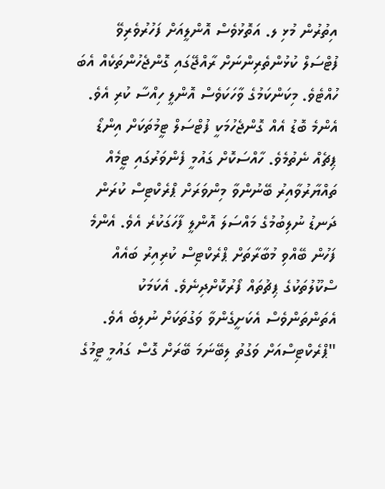އިތުރުން މުޅި ލ. އަތޮޅުވެސް އޮންލީއަށް ފަހުރުވެރިވޭ
ފުޓްސަލް ކުޅުންތެރިންނަށް ރާއްޖޭގައި ގޮންޖެހުންތަކެއް އެބަ ހުއްޓެވެ. މިކަންކަމުގެ ވާހަކަވެސް އޮންލީ ހިއްސާ ކުރި އެވެ. އެންމެ ބޮޑު އެއް ގޮންޖެހުމަކީ ފުޓްސަލް ޓީމުތަކަށް އިންޑޯ ޕިޗެއް ނެތުމެވެ. ހާއްސަކޮށް ގައުމީ ފެންވަރުގައި ޓީމެއް ތައްޔާރުވާއިރު ބޭނުންވާ މިންވަރަށް ޕްރެކްޓިސް ކުރަން ދަނޑު ނުލިބުމުގެ މައްސަލަ އޮންލީ ފާހަގަކުރެ އެވެ. އެންމެ ފަހުން ބޭއްވި މުބާރާތަށް ޕްރެކްޓިސް ކުރިއިރު ބައެއް ސްކޫލުތަކުގެ ޕިޗުތައް ފޯރުކޮށްދިނެވެ. އެކަމަކު އެތަންތަންވެސް އެކަށީގެންވާ ވަގުތަކަށް ނުލިބެ އެވެ.
"ޕްރެކްޓިސްއަށް ވަގުތު ލިބޭނަމަ ބޭރަށް ގޮސް ގައުމީ ޓީމުގެ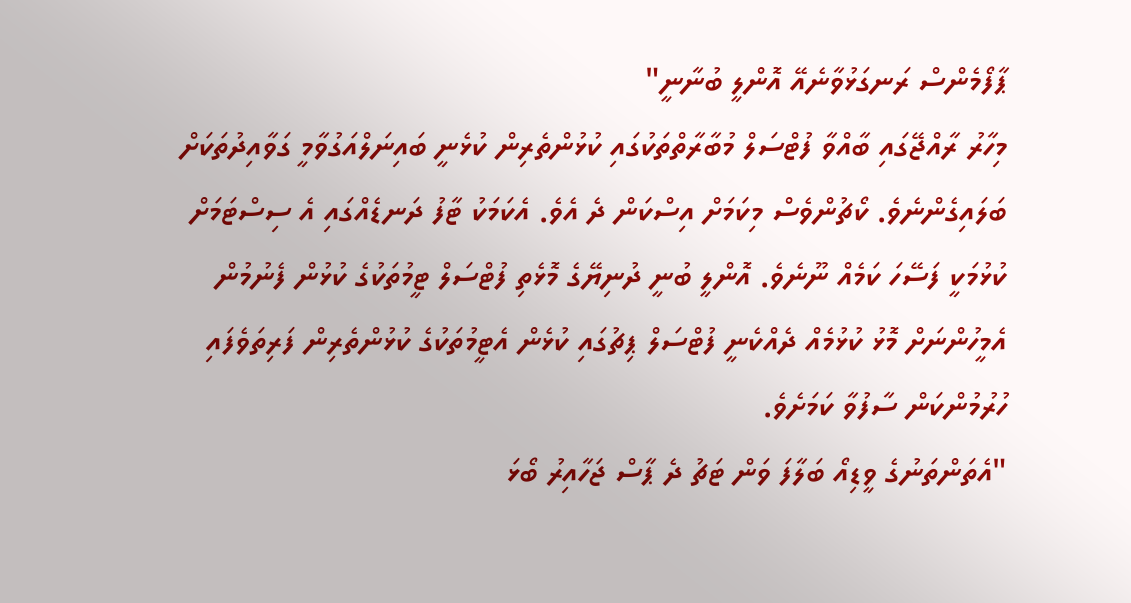ޕާފޯމެންސް ރަނގަޅުވާނެއޭ އޮންލީ ބުނާނީ"
މިހާރު ރާއްޖޭގައި ބާއްވާ ފުޓްސަލް މުބާރާތްތަކުގައި ކުޅުންތެރިން ކުޅެނީ ބައިނަލްއަގުވާމީ ގަވާއިދުތަކަށް ބަލައިގެންނެވެ. ކޯޗުންވެސް މިކަމަށް އިސްކަން ދެ އެވެ. އެކަމަކު ޓާފު ދަނޑެއްގައި އެ ސިސްޓަމަށް ކުޅުމަކީ ފަސޭހަ ކަމެއް ނޫނެވެ. އޮންލީ ބުނީ ދުނިޔޭގެ މޮޅެތި ފުޓްސަލް ޓީމުތަކުގެ ކުޅުން ފެނުމުން އެމީހުންނަށް މޮޅު ކުޅުމެއް ދެއްކެނީ ފުޓްސަލް ޕިޗުގައި ކުޅެން އެޓީމުތަކުގެ ކުޅުންތެރިން ފަރިތަވެފައި ހުރުމުންކަން ސާފުވާ ކަމަށެވެ.
"އެތަންތަނުގެ ވީޑިއޯ ބަލާފަ ވަން ޓަޗު ދެ ޕާސް ޖަހާއިރު ބޯޅަ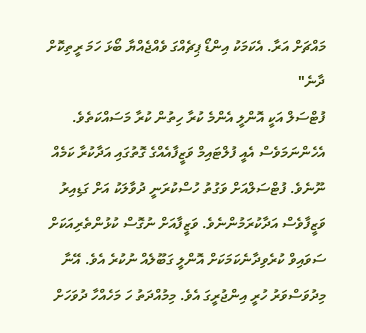މައްޗަށް އަރާ. އެކަމަކު އިންޑޯ ޕިޗެއްގަ ވެއްޖެއްޔާ ބޯޅަ ހަމަ ރީތިކޮށް ދާނެ"
ފުޓްސަލް އަކީ އޮންލީ އެންމެ ކުރާ ހިތުން ކުރާ މަސައްކަތެވެ. އެހެންނަމަވެސް އެއީ ފުލްޓައިމް ވަޒީފާއެއްގެ ގޮތުގައި އަދާކުރާ ކަމެއް ނޫނެވެ. ފުޓްސަލްއަށް ވަގުތު ހުސްކުރަނީ ދުވާލަކު އަށް ގަޑިއިރު ވަޒީފާވެސް އަދާކުރަމުންނެވެ. ވަޒީފާއަށް ނުގޮސް ކުޅުންތެރިއަކަށް ސަވައިވް ކުރެވިދާނެކަމަކަށް އޮންލީ ގަބޫލެއް ނުކުރެ އެވެ. އޭނާ މިދުވަސްވަރު ހުރީ އިންޖުރީގަ އެވެ. މިމުއްދަތު ހަ މަހެއްހާ ދުވަހަށް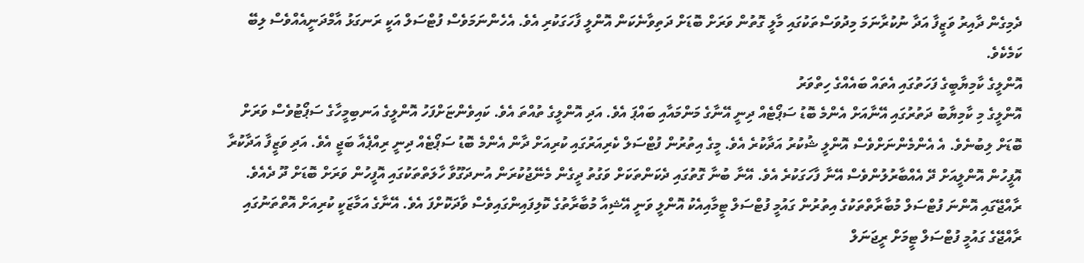ދެމިގެން ދާއިރު ވަޒީފާ އަދާ ނުކުރާނަމަ މިދުވަސްތަކުގައި މާލީ ގޮތުން ވަރަށް ބޮޑަށް ދަތިވާނެކަން އޮންލީ ފާހަގަކުރި އެވެ. އެހެންނަމަވެސް ފުޓްސަލް އަކީ ރަނގަޅު އާމްދަނީއެއްވެސް ލިބޭ ކަމެކެވެ.
އޮންލީގެ ކާމިޔާބީގެ ފަހަތުގައި އެތައް ބައެއްގެ ހިތްވަރު
އޮންލީގެ މި ކާމިޔާބު ދަތުރުގައި އޭނާއަށް އެންމެ ބޮޑު ސަޕޯޓެއް ދިނީ އޭނާގެ މަންމައާއި ބައްޕަ އެވެ. އަދި އޮންލީގެ ތުއްތަ އެވެ. ކައިވެންޏަށްފަހު އޮންލީގެ އަނބިމީހާގެ ސަޕޯޓުވެސް ވަރަށް ބޮޑަށް ލިބުނެވެ. އެ އެންމެންނަށްވެސް އޮންލީ ޝުކުރު އަދާކުރެ އެވެ. މީގެ އިތުރުން ފުޓްސަލް ކެރިއަރުގައި ކުރިއަށް ދާން އެންމެ ބޮޑު ސަޕޯޓެއް ދިނީ ރިއްޕެއާ ބަޖީ އެވެ. އަދި ވަޒީފާ އަދާކުރާ އޮފީހުން އޮންލީއަށް ދޭ އެއްބާރުލުންވެސް އޭނާ ފާހަގަކުރެ އެވެ. އޭނާ ބުނާ ގޮތުގައި ދެކަންތަކަށް ވަގުތު ދީގެން މެނޭޖުކުރަން އުނދަގޫވާ ހާލަތްތަކުގައި އޮފީހުން ވަރަށް ބޮޑަށް ދޫ ދެއެވެ.
ރާއްޖޭގައި އޮންނަ ފުޓްސަލް މުބާރާތްތަކުގެ އިތުރުން ގައުމީ ފުޓްސަލް ޓީމާއިއެކު އޮންލީ ވަނީ އޭޝިއާ މުބާރާތުގެ ކޮލިފައިންގައިވެސް ވާދަކޮށްފަ އެވެ. އޭނާގެ އަމާޒަކީ ކުރިއަށް އޮތްތަނުގައި ރާއްޖޭގެ ގައުމީ ފުޓްސަލް ޓީމަށް ރީޖަނަލް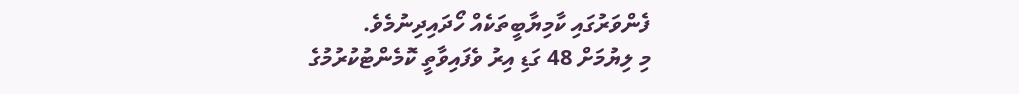ފެންވަރުގައި ކާމިޔާބީތަކެއް ހޯދައިދިނުމެވެ.
މި ލިޔުމަށް 48 ގަޑި އިރު ވެފައިވާތީ ކޮމެންޓުކުރުމުގެ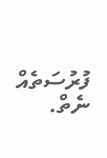ފުރުސަތެއް ނެތް.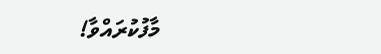މާފުކުރައްވާ!